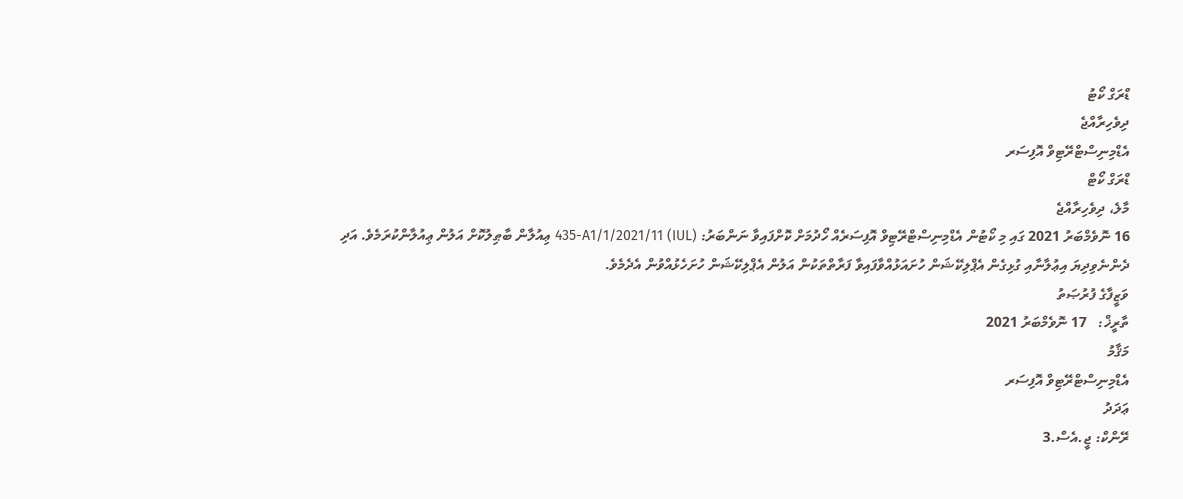ޑްރަގް ކޯޓު
ދިވެހިރާއްޖެ
އެޑްމިނިސްޓްރޭޓިވް އޮފިސަރ
ޑްރަގް ކޯޓް
މާލެ، ދިވެހިރާއްޖެ
16 ނޮވެމްބަރު 2021 ގައި މި ކޯޓުން އެޑްމިނިސްޓްރޭޓިވް އޮފިސަރެއް ހޯދުމަށް ކޮށްފައިވާ ނަންބަރު: (IUL) 435-A1/1/2021/11 ޢިއުލާން ބާޠިލުކޮށް އަލުން ޢިއުލާންކުރަމެވެ. އަދި ދެންނެވިދިޔަ އިޢުލާނާއި ގުޅިގެން އެޕްލިކޭޝަން ހުށައަޅުއްވާފައިވާ ފަރާތްތަކުން އަލުން އެޕްލިކޭޝަން ހުށަހެޅުއްވުން އެދެމެވެ.
ވަޒީފާގެ ފުރުޞަތު
ތާރީޚް:   17 ނޮވެމްބަރު 2021
މަޤާމު
އެޑްމިނިސްޓްރޭޓިވް އޮފިސަރ
ޢަދަދު
ރޭންކް: ޖީ.އެސް.3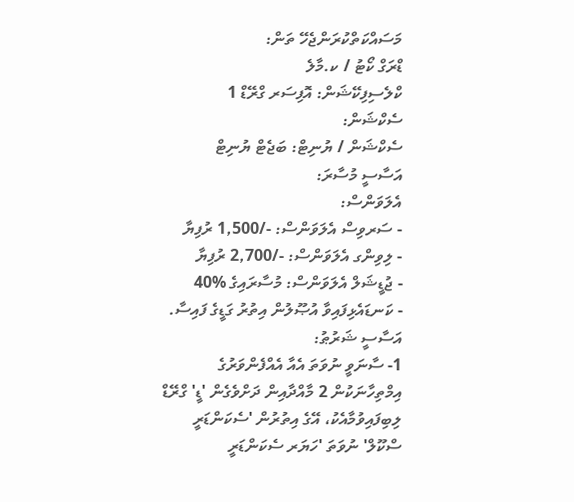މަސައްކަތްކުރަންޖެހޭ ތަން:
ޑްރަގް ކޯޓު / ކ.މާލެ
ކްލެސިފިކޭޝަން: އޮފިސަރ ގްރޭޑް 1
ސެކްޝަން:
ސެކްޝަން / ޔުނިޓް: ބަޖެޓް ޔުނިޓް
އަސާސީ މުސާރަ:
އެލަވަންސް:
- ސަރވިސް އެލަވަންސް: -/1,500 ރުފިޔާ
- ލިވިންގ އެލަވަންސް: -/2,700 ރުފިޔާ
- ޖުޑީޝަލް އެލަވަންސް: މުސާރައިގެ %40
- ކަނޑައެޅިފައިވާ އުޞޫލުން އިތުރު ގަޑީގެ ފައިސާ.
އަސާސީ ޝަރުޠު:
1- ސާނަވީ ނުވަތަ އެއާ އެއްފެންވަރުގެ އިމްތިހާނަކުން 2 މާއްދާއިން ދަށްވެގެން 'ޑީ' ގްރޭޑް ލިބިފައިވުމާއެކު، އޭގެ އިތުރުން 'ސެކަންޑަރީ ސްކޫލް' ނުވަތަ 'ހަޔަރ ސެކަންޑަރީ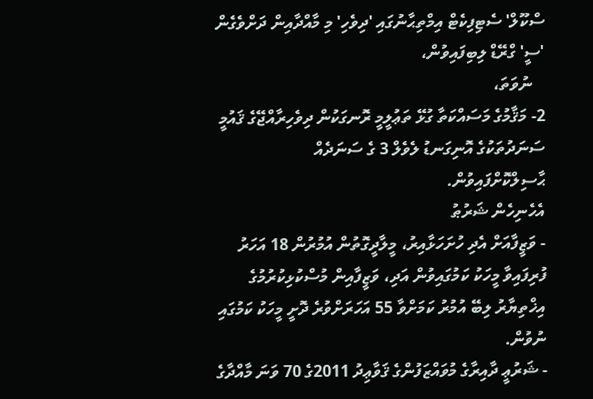ސްކޫލް' ސެޓިފިކެޓް އިމްތިޙާނުގައި 'ދިވެހި' މި މާއްދާއިން ދަށްވެގެން 'ސީ' ގްރޭޑް ލިބިފައިވުން،
   ނުވަތަ،
2- މަޤާމުގެ މަސައްކަތާ ގުޅޭ ތަޢުލީމީ ރޮނގަކުން ދިވެހިރާއްޖޭގެ ޤައުމީ ސަނަދުތަކުގެ އޮނިގަނޑު ލެވެލް 3 ގެ ސަނަދެއް ޙާސިލްކޮށްފައިވުން.
އެހެނިހެން ޝަރުޠު
- ވަޒީފާއަށް އެދި ހުށަހަޅާއިރު، މީލާދީގޮތުން އުމުރުން 18 އަހަރު ފުރިފައިވާ މީހަކު ކަމުގައިވުން އަދި، ވަޒީފާއިން މުސްކުޅިކުރުމުގެ އިޚްތިޔާރު ލިބޭ އުމުރު ކަމަށްވާ 55 އަހަރަށްވުރެ ދޮށީ މީހަކު ކަމުގައި ނުވުން.
- ޝަރުޢީ ދާއިރާގެ މުވައްޒަފުންގެ ޤަވާޢިދު 2011ގެ 70 ވަނަ މާއްދާގެ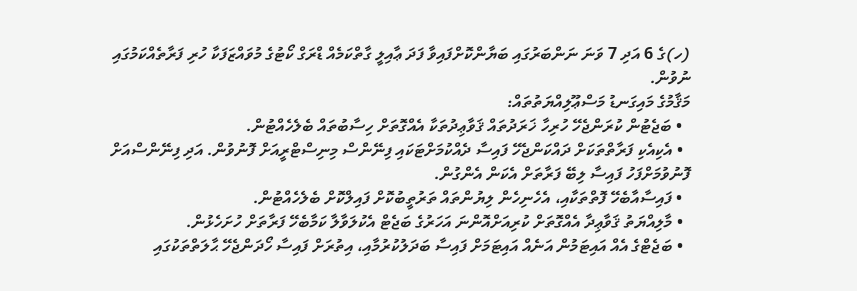(ހ)ގެ 6 އަދި 7 ވަނަ ނަންބަރުގައި ބަޔާންކޮށްފައިވާ ފަދަ ޢާއިލީ ގާތްކަމެއް ޑްރަގް ކޯޓުގެ މުވައްޒަފަކާ ހުރި ފަރާތެއްކަމުގައި ނުވުން.
މަޤާމުގެ މައިގަނޑު މަސްޢޫލިއްޔަތުތައް:
  • ބަޖެޓުން ކުރަންޖެހޭ ހުރިހާ ޚަރަދުތައް ޤަވާޢިދުތަކާ އެއްގޮތަށް ހިސާބުތައް ބެލެހެއްޓުން.
  • އެކިއެކި ފަރާތްތަކަށް ދައްކަންޖެހޭ ފައިސާ ދެއްކުމަށްޓަކައި ފިނޭންސް މިނިސްޓްރީއަށް ފޮނުވުން. އަދި ފިނޭންސްއަށް ފޮނުވުމަށްފަހު ފައިސާ ލިބޭ ފަރާތަށް އެކަން އެންގުން.
  • ފައިސާއާބެހޭ ފޮތްތަކާއި، އެހެނިހެން ލިޔުންތައް ތަރުތީބުކޮށް ފައިލްކޮށް ބެލެހެއްޓުން.
  • މާލިއްޔަތު ޤަވާޢިދާ އެއްގޮތަށް ކުރިއަށްއޮންނަ އަހަރުގެ ބަޖެޓް އެކުލަވާލާ ކަމާބެހޭ ފަރާތަށް ހުށަހެޅުން.
  • ބަޖެޓްގެ އެއް އައިޓަމުން އަނެއް އައިޓަމަށް ފައިސާ ބަދަލުކުރުމާއި، އިތުރަށް ފައިސާ ހޯދަންޖެހޭ ޙާލަތްތަކުގައި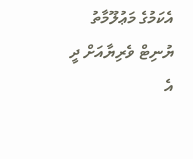އެކަމުގެ މަޢުލޫމާތު ޔުނިޓް ވެރިޔާއަށް ދީ އެ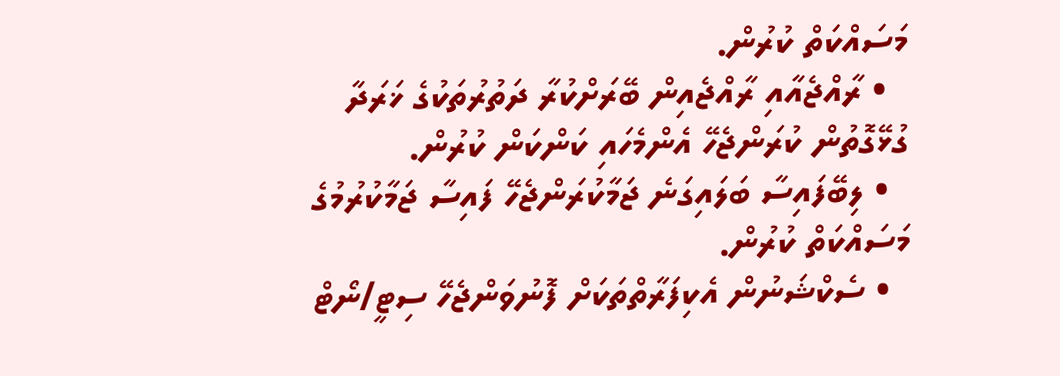މަސައްކަތް ކުރުން.
  • ރާއްޖެއާއި ރާއްޖެއިން ބޭރަށްކުރާ ދަތުރުތަކުގެ ޚަރަދާ ގުޅޭގޮތުން ކުރަންޖެހޭ އެންމެހައި ކަންކަން ކުރުން.
  • ލިބޭފައިސާ ބަލައިގަނެ ޖަމާކުރަންޖެހޭ ފައިސާ ޖަމާކުރުމުގެ މަސައްކަތް ކުރުން.
  • ސެކްޝަނުން އެކިފަރާތްތަކަށް ފޮނުވަންޖެހޭ ސިޓީ/ނޯޓް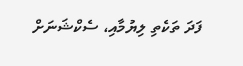ފަދަ ތަކެތި ލިޔުމާއި، ސެކްޝަނަށް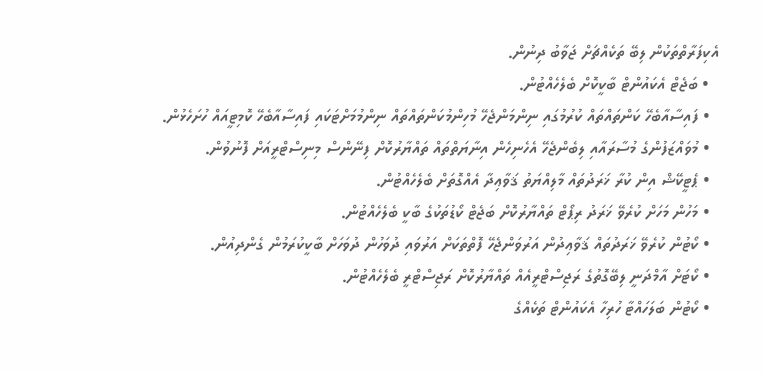އެކިފަރާތްތަކުން ލިބޭ ތަކެއްޗަށް ޖަވާބު ދިނުން.
  • ބަޖެޓް އެކައުންޓް ބާކީކޮށް ބެލެހެއްޓުން.
  • ފައިސާއާބެހޭ ކަންތައްތައް ކުރުމުގައި ނިންމަންޖެހޭ މުހިންމުކަންތައްތައް ނިންމުމަށްޓަކައި ފައިސާއާބެހޭ ކޮމިޓީއައް ހުށަހެޅުން.
  • މުވައްޒަފުންގެ މުސާރައާއި ލިބެންޖެހޭ އެހެނިހެން އިނާޔަތްތައް ތައްޔާރުކޮށް ފިނޭންސް މިނިސްޓްރީއަށް ފޮނުވުން.
  • ޕެޓީކޭޝް އިން ކުރާ ޚަރަދުތައް މާލިއްޔަތު ޤަވާޢިދާ އެއްގޮތަށް ބެލެހެއްޓުން.
  • މަހުން މަހަށް ކުރެވޭ ޚަރަދު ރިޕޯޓް ތައްޔާރުކޮށް ބަޖެޓް ކޯޑުތަކުގެ ބާކީ ބެލެހެއްޓުން.
  • ކޯޓުން ކުރެވޭ ޚަރަދުތައް ޤަވާޢިދުން އަރުވަންޖެހޭ ފޮތްތަކަށް އަރުވައި ދުވަހުން ދުވަހަށް ބާކީކުރަމުން ގެންދިއުން.
  • ކޯޓަށް އާމްދަނީ ލިބޭގޮތުގެ ރަޖިސްޓްރީއެއް ތައްޔާރުކޮށް ރަޖިސްޓްރީ ބެލެހެއްޓުން.
  • ކޯޓުން ބަލަހައްޓާ ހުރިހާ އެކައުންޓް ތަކެއްގެ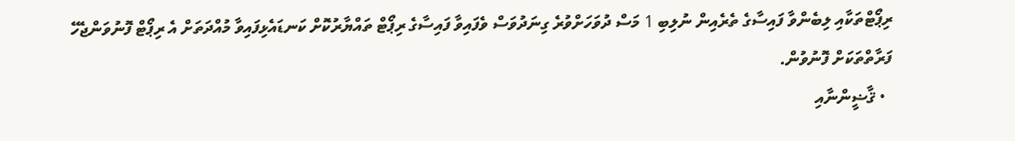ރިޕޯޓްތަކާއި ލިބެންވާ ފައިސާގެ ތެރެއިން ނުލިބި 1 މަސް ދުވަހަށްވުރެ ގިނަދުވަސް ވެފައިވާ ފައިސާގެ ރިޕޯޓް ތައްޔާރުކޮށް ކަނޑައެޅިފައިވާ މުއްދަތަށް އެ ރިޕޯޓް ފޮނުވަންޖެހޭ ފަރާތްތަކަށް ފޮނުވުން.
  • ޤާޟީންނާއި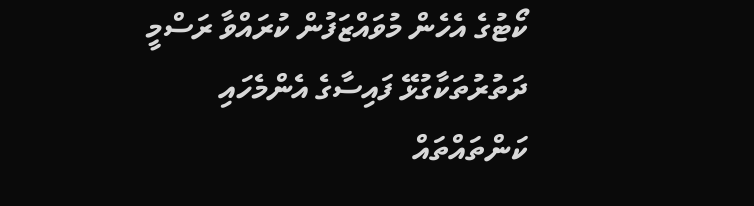ކޯޓުގެ އެހެން މުވައްޒަފުން ކުރައްވާ ރަސްމީ ދަތުރުތަކާގުޅޭ ފައިސާގެ އެންމެހައި ކަންތައްތައް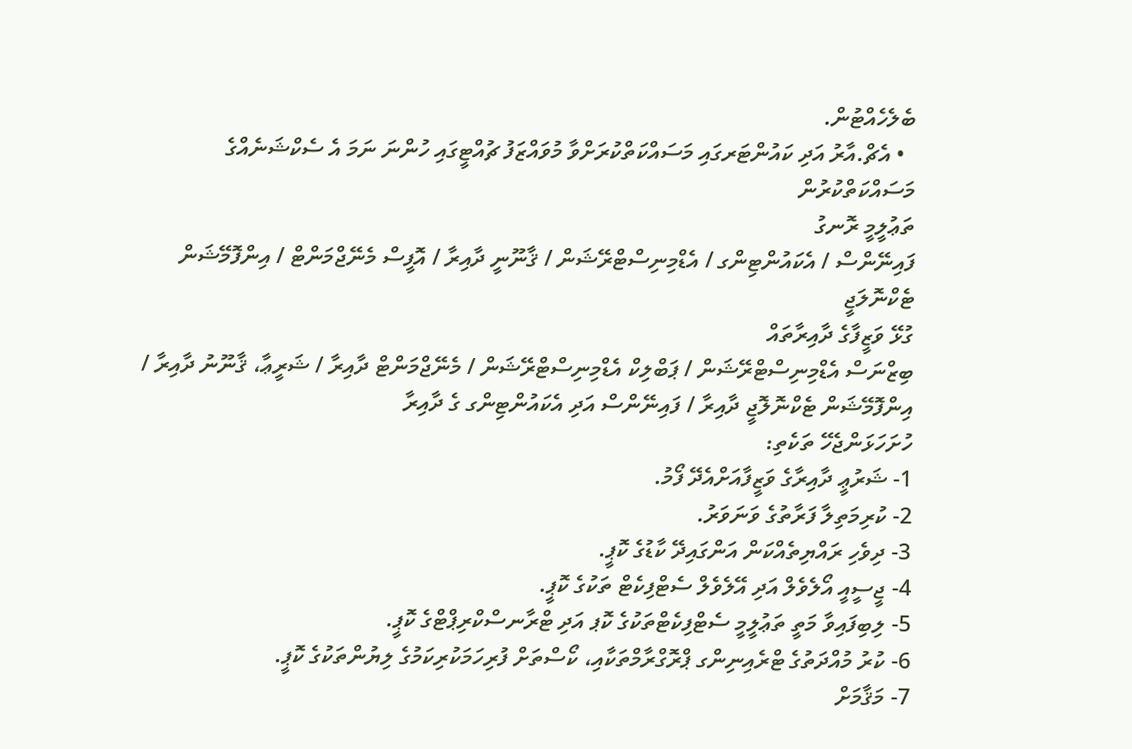ބެލެހެއްޓުން.
  • އެޗް.އާރު އަދި ކައުންޓަރގައި މަސައްކަތްކުރަށްވާ މުވައްޒަފު ޗުއްޓީގައި ހުންނަ ނަމަ އެ ސެކްޝަނެއްގެ މަސައްކަތްކުރުން
ތަޢުލީމީ ރޮނގު
ފައިނޭންސް / އެކައުންޓިންގ / އެޑްމިނިސްޓްރޭޝަން / ޤާނޫނީ ދާއިރާ / އޮފީސް މެނޭޖްމަންޓް / އިންފޮމޭޝަން ޓެކްނޮލަޖީ
ގުޅޭ ވަޒީފާގެ ދާއިރާތައް
ބިޒްނަސް އެޑްމިނިސްޓްރޭޝަން / ޕަބްލިކް އެޑްމިނިސްޓްރޭޝަން / މެނޭޖްމަންޓް ދާއިރާ / ޝަރީޢާ، ޤާނޫނު ދާއިރާ / އިންފޮމޭޝަން ޓެކްނޮލޮޖީ ދާއިރާ / ފައިނޭންސް އަދި އެކައުންޓިންގ ގެ ދާއިރާ
ހުށަހަޅަންޖެހޭ ތަކެތި:
1- ޝަރުޢީ ދާއިރާގެ ވަޒީފާއަށްއެދޭ ފޯމު.
2- ކުރިމަތިލާ ފަރާތުގެ ވަނަވަރު.
3- ދިވެހި ރައްޔިތެއްކަން އަންގައިދޭ ކާޑުގެ ކޮޕީ.
4- ޖީސީއީ އޯލެވެލް އަދި އޭލެވެލް ސެޓްފިކެޓް ތަކުގެ ކޮޕީ.
5- ލިބިފައިވާ މަތީ ތަޢުލީމީ ސެޓްފިކެޓްތަކުގެ ކޮޕ އަދި ޓްރާނސްކްރިޕްޓްގެ ކޮޕީ.
6- ކުރު މުއްދަތުގެ ޓްރެއިނިންގ ޕްރޮގްރާމްތަކާއި، ކޯސްތަށް ފުރިހަމަކުރިކަމުގެ ލިޔުންތަކުގެ ކޮޕީ.
7- މަޤާމަށް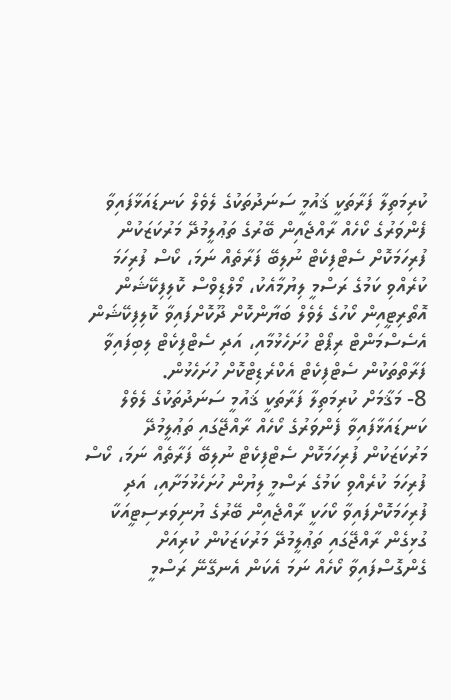ކުރިމަތިލާ ފަރާތަކީ ޤައުމީ ސަނަދުތަކުގެ ލެވެލް ކަނޑައަޅާފައިވާ ފެންވަރުގެ ކޯހެއް ރާއްޖެއިން ބޭރުގެ ތަޢުލީމުދޭ މަރުކަޒަކުން ފުރިހަމަކޮށް ސެޓްފިކެޓް ނުލިބޭ ފަރާތެއް ނަމަ، ކޯސް ފުރިހަމަ ކުރެއްވި ކަމުގެ ރަސްމީ ލިޔުމާއެކު، މޯލްޑިވްސް ކޮލިފިކޭޝަން އޮތޯރިޓީއިން ކޯހުގެ ލެވެލް ބަޔާންކޮށް ދޫކޮށްފައިވާ ކޮލިފިކޭޝަން އެސެސްމަންޓް ރިޕޯޓް ހުށަހެޅުމާއި، އަދި ސެޓްފިކެޓް ލިބިފައިވާ ފަރާތްތަކުން ސެޓްފިކެޓް އެކްރެޑިޓްކޮށް ހުށަހެޅުން.
8- މަޤާމަށް ކުރިމަތިލާ ފަރާތަކީ ޤައުމީ ސަނަދުތަކުގެ ލެވެލް ކަނޑައަޅާފައިވާ ފެންވަރުގެ ކޯހެއް ރާއްޖޭގައި ތަޢުލީމުދޭ މަރުކަޒަކުން ފުރިހަމަކޮށް ސެޓްފިކެޓް ނުލިބޭ ފަރާތެއް ނަމަ، ކޯސް ފުރިހަމަ ކުރެއްވި ކަމުގެ ރަސްމީ ލިޔުން ހުށަހެޅުމަށާއި، އަދި ފުރިހަމަކޮށްފައިވާ ކޯހަކީ ރާއްޖެއިން ބޭރުގެ ޔުނިވަރސިޓީއަކާ ގުޅިގެން ރާއްޖޭގައި ތަޢުލީމުދޭ މަރުކަޒަކުން ކުރިއަށް ގެންގޮސްފައިވާ ކޯހެއް ނަމަ އެކަން އެނގޭނޭ ރަސްމީ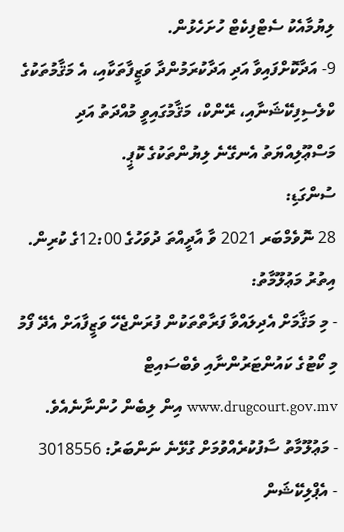ލިޔުމާއެކު ސެޓްފިކެޓް ހުށަހެޅުން.
9- އަދާކޮށްފައިވާ އަދި އަދާކުރަމުންދާ ވަޒީފާތަކާއި، އެ މަޤާމުތަކުގެ ކްލެސިފިކޭޝަނާއި، ރޭންކް، މަޤާމުގައިވީ މުއްދަތު އަދި މަސްޢޫލިއްޔަތު އެނގޭނެ ލިޔުންތަކުގެ ކޮޕީ.
ސުންގަޑި:
28 ނޮވެމްބަރ 2021 ވާ އާދީއްތަ ދުވަހުގެ 12:00ގެ ކުރިން.
އިތުރު މަޢުލޫމާތު:
- މި މަޤާމަށް އެދިލައްވާ ފަރާތްތަކުން ފުރަންޖެހޭ ވަޒީފާއަށް އެދޭ ފޯމު މި ކޯޓުގެ ކައުންޓަރުންނާއި ވެބްސައިޓް www.drugcourt.gov.mv އިން ލިބެން ހުންނާނެއެވެ.
- މަޢުލޫމާތު ސާފުކުރެއްވުމަށް ގުޅޭނެ ނަންބަރު: 3018556
- އެޕްލިކޭޝަން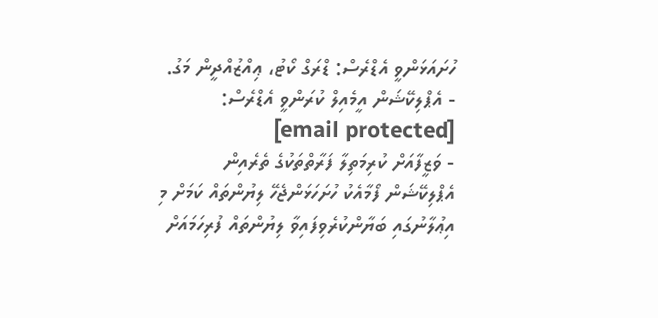ހުށައަޅަންވީ އެޑްރެސް: ޑްރަގް ކޯޓު، ޢިއްޒުއްދީން މަގު.
- އެޕްލިކޭޝަން އީމެއިލް ކުރަންވީ އެޑްރެސް:  [email protected]
- ވަޒީފާއަށް ކުރިމަތިލާ ފަރާތްތަކުގެ ތެރެއިން އެޕްލިކޭޝަން ފޯމާއެކު ހުށަހަޅަންޖެހޭ ލިޔުންތައް ކަމަށް މި އިޢުލާނުގައި ބަޔާންކުރެވިފައިވާ ލިޔުންތައް ފުރިހަމައަށް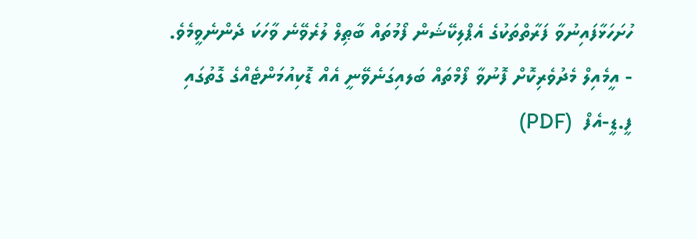ހުށަހަޅާފައިނުވާ ފަރާތްތަކުގެ އެޕްލިކޭޝަން ފޯމުތައް ބާޠިލް ލުރެވޭނެ ވާހަކަ ދެންނެވީމެވެ.
- އީމެއިލް މެދުވެރިކޮށް ފޮނުވާ ފޯމްތައް ބަލއިގަނެވޭނީ އެއް ޑޮކިއުމަންޓެއްގެ ގޮތުގައި ފީ.ޑީ-އެފް  (PDF)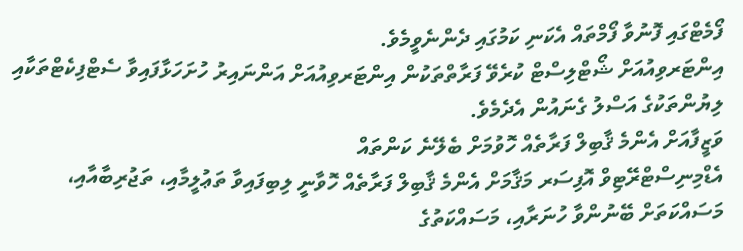ފޯމެޓްގައި ފޮނުވާ ފޯމްތައް އެކަނި ކަމުގައި ދެންނެވީމެވެ.
އިންޓަރވިއުއަށް ޝޯޓްލިސްޓް ކުރެވޭ ފަރާތްތަކުން އިންޓަރވިއުއަށް އަންނައިރު ހުށަހަޅާފައިވާ ސެޓްފިކެޓްތަކާއި ލިޔުންތަކުގެ އަސްލު ގެނައުން އެދެމެވެ.
ވަޒީފާއަށް އެންމެ ޤާބިލް ފަރާތެއް ހޮވުމަށް ބެލޭނެ ކަންތައް
އެޑްމިނިސްޓްރޭޓިވް އޮފިސަރ މަޤާމަށް އެންމެ ޤާބިލް ފަރާތެއް ހޮވާނީ ލިބިފައިވާ ތަޢުލީމާއި، ތަޖުރިބާއާއި، މަސައްކަތަށް ބޭނުންވާ ހުނަރާއި، މަސައްކަތުގެ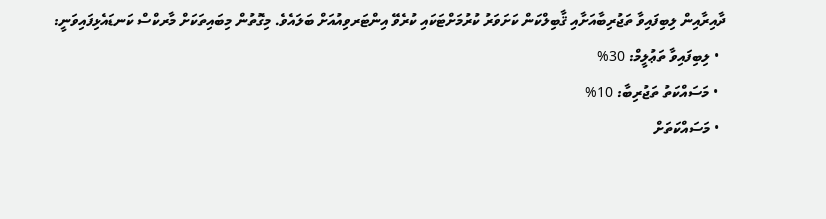ދާއިރާއިން ލިބިފައިވާ ތަޖުރިބާއަށާއި ޤާބިލްކަން ކަށަވަރު ކުރުމަށްޓަކައި ކުރެވޭ އިންޓަރވިއުއަށް ބަލައެވެ. މިގޮތުން މިބައިތަކަށް މާރކްސް ކަނޑައެޅިފައިވަނީ:
  • ލިބިފައިވާ ތަޢުލީމް: 30%
  • މަސައްކަތު ތަޖުރިބާ: 10%
  • މަސައްކަތަށް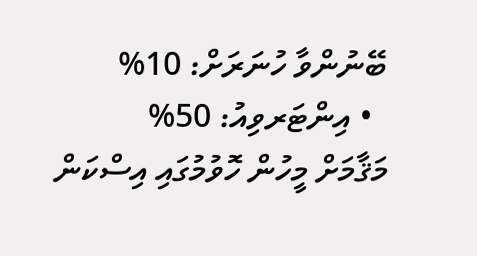ބޭނުންވާ ހުނަރަށް: 10%
  • އިންޓަރވިއު: 50%
މަޤާމަށް މީހުން ހޮވުމުގައި އިސްކަން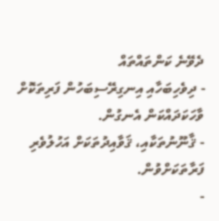ދެވޭނެ ކަންތައްތައް
- ދިވެހިބަހާއި އިނގިރޭސިބަހުން ފަރިތަކޮށް ވާހަކަދައްކަން އެނގުން.
- ޤާނޫނުތަކާއި، ޤަވާއިދުތަކަށް އަހުލުވެރި ފަރާތަކަށްވުން.
-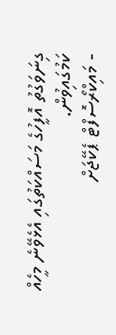ގިނަވަގުތު އޮފީހުގެ މަސައްކަތުގައި އެޅެވޭނެ މީހެއް ކަމުގައިވުން.
- މައިކްރޯސޮފްޓް ޕެކޭޖަށް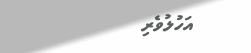އަހުލުވެރި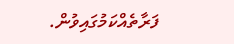ފަރާތެއްކަމުގައިވުން.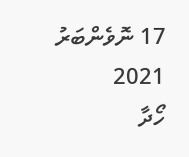17 ނޮވެންބަރު 2021
ހޯދާ